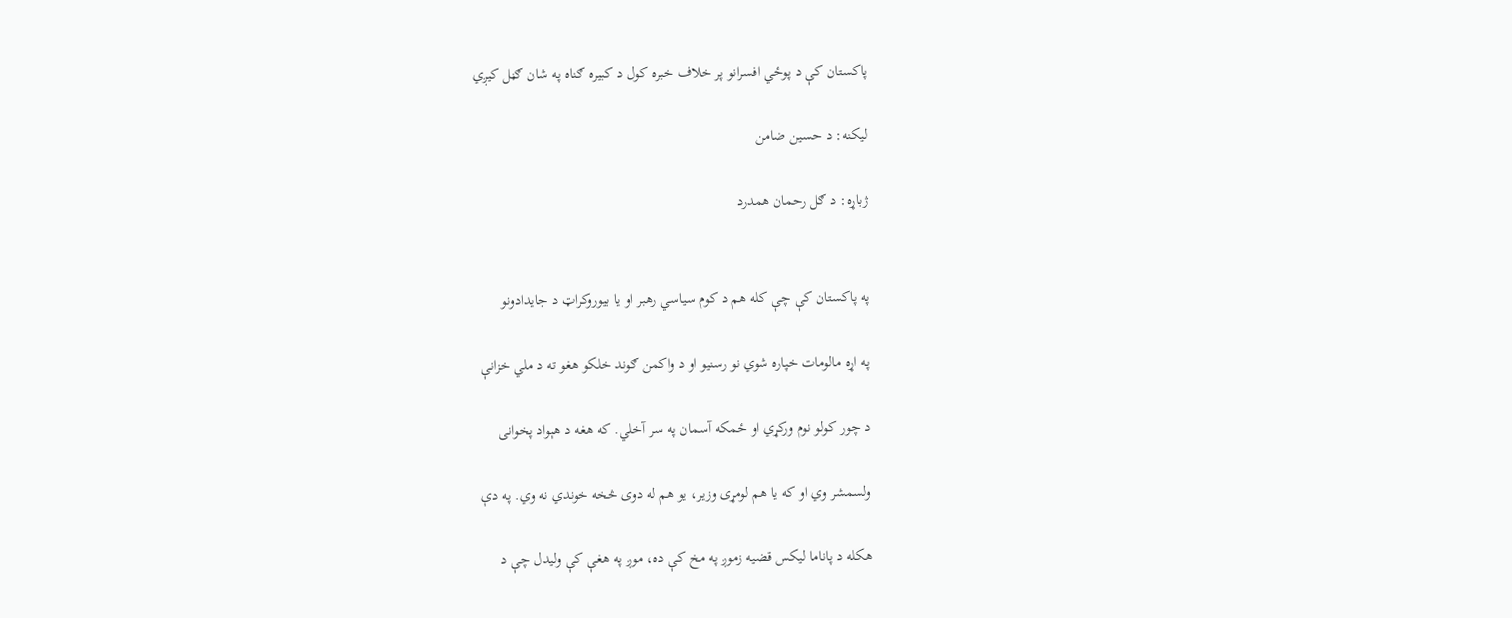پاکستان کې د پوځي افسرانو پر خلاف خبره کول د کبیره ګناه په شان ګڼل کیږي

لیکنه: د حسین ضامن

ژباړه: د ګل رحمان همدرد


په پاکستان کې چې کله هم د کوم سیاسي رهبر او یا بیوروکراټ د جایدادونو

په اړه مالومات خپاره شوي نو رسنیو او د واکمن ګوند خلکو هغو ته د ملي خزانې

د چور کولو نوم ورکړي او ځمکه آسمان په سر آخلي. که هغه د هېواد پخوانی

ولسمشر وي او که یا هم لومړی وزیر، یو هم له دوی څخه خوندي نه وي. په دې

هکله د پاناما لیکس قضیه زموږ په مخ کې ده، موږ په هغې کې ولیدل چې د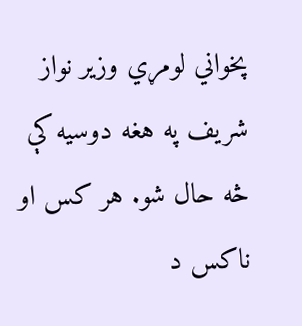پخواني لومړي وزیر نواز شریف په هغه دوسیه کې څه حال شو. هر کس او ناکس د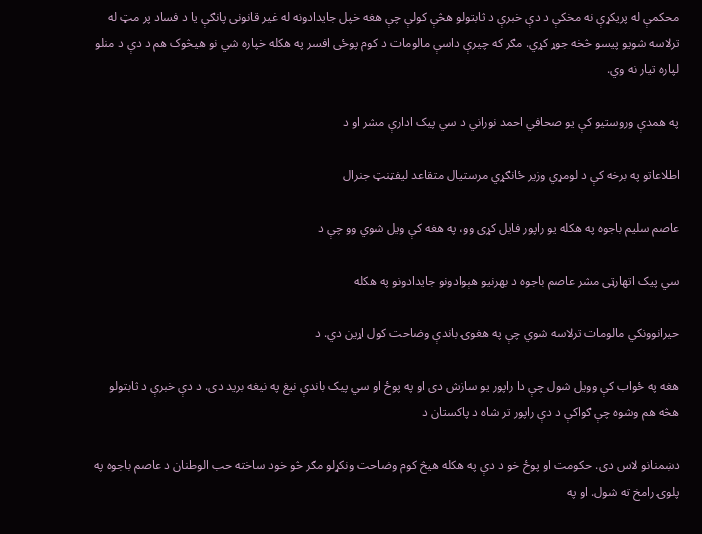محکمې له پریکړې نه مخکې د دې خبرې د ثابتولو هڅې کولې چې هغه خپل جایدادونه له غیر قانونی پانګې یا د فساد پر مټ له ترلاسه شویو پیسو څخه جوړ کړي. مګر که چیرې داسې مالومات د کوم پوځی افسر په هکله خپاره شي نو هیڅوک هم د دې د منلو لپاره تیار نه وي.

په همدې وروستیو کې یو صحافي احمد نوراني د سي پیک ادارې مشر او د

اطلاعاتو په برخه کې د لومړي وزیر ځانګړي مرستیال متقاعد لیفټنټ جنرال

عاصم سلیم باجوه په هکله یو راپور فایل کړی وو، په هغه کې ویل شوي وو چې د

سي پیک اتهارټی مشر عاصم باجوه د بهرنیو هېوادونو جایدادونو په هکله

حیرانوونکي مالومات ترلاسه شوي چې په هغوۍ باندې وضاحت کول اړین دي. د

هغه په ځواب کې وویل شول چې دا راپور یو سازش دی او په پوځ او سي پیک باندې نیغ په نیغه برید دی. د دې خبرې د ثابتولو هڅه هم وشوه چې ګواکې د دې راپور تر شاه د پاکستان د

دښمنانو لاس دی. حکومت او پوځ خو د دې په هکله هیڅ کوم وضاحت ونکړلو مګر څو خود ساخته حب الوطنان د عاصم باجوه په پلوۍ رامخ ته شول. او په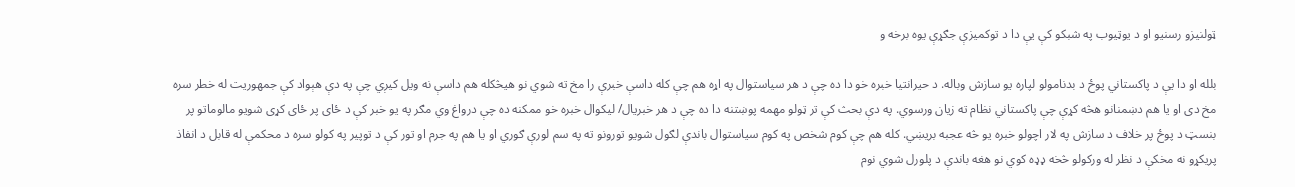ټولنیزو رسنیو او د یوټیوب په شبکو کې یې دا د توکمیزې جګړې یوه برخه و

بلله او دا یې د پاکستاني پوځ د بدنامولو لپاره یو سازش وباله. د حیرانتیا خبره خو دا ده چې د هر سیاستوال په اړه هم چې کله داسې خبرې را مخ ته شوي نو هیڅکله هم داسې نه ویل کیږي چې په دې هېواد کې جمهوریت له خطر سره مخ دی او یا هم دښمنانو هڅه کړې چې پاکستاني نظام ته زیان ورسوي. په دې بحث کې تر ټولو مهمه پوښتنه دا ده چې د هر خبریال/ لیکوال خبره خو ممکنه ده چې درواغ وي مګر په یو خبر کې د ځای پر ځای کړی شويو مالوماتو پر بنسټ د پوځ پر خلاف د سازش په لار اچولو خبره یو څه عجبه بریښي. کله هم چې کوم شخص په کوم سیاستوال باندې لګول شویو تورونو ته په سم لورې ګوري او یا هم په جرم او تور کې د توپیر په کولو سره د محکمې له قابل د انفاذ پریکړو نه مخکې د نظر له ورکولو څخه ډډه کوي نو هغه باندې د پلورل شوي نوم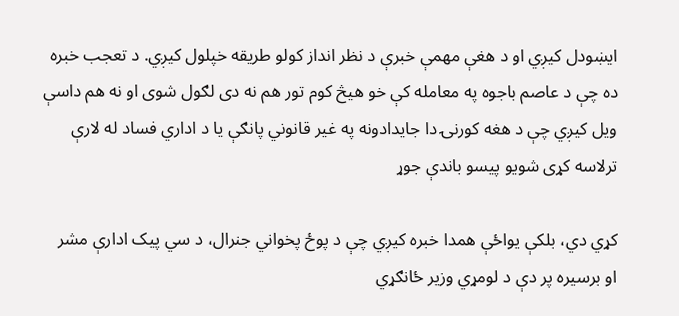ایښودل کیږي او د هغې مهمې خبرې د نظر انداز کولو طریقه خپلول کیږي. د تعجب خبره ده چې د عاصم باجوه په معامله کې خو هیڅ کوم تور هم نه دی لګول شوی او نه هم داسې ویل کیږي چې د هغه کورنۍ دا جایدادونه په غیر قانوني پانګې یا د اداري فساد له لارې ترلاسه کړی شویو پیسو باندې جوړ

کړي دي، بلکې یواځې همدا خبره کیږي چې د پوځ پخواني جنرال، د سي پیک ادارې مشر او برسیره پر دې د لومړي وزیر ځانګړي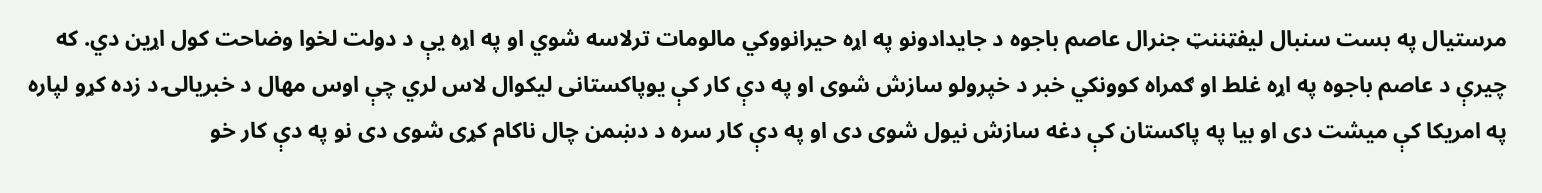مرستیال په بست سنبال لیفټننټ جنرال عاصم باجوه د جایدادونو په اړه حیرانووکي مالومات ترلاسه شوي او په اړه یې د دولت لخوا وضاحت کول اړین دي. که چیرې د عاصم باجوه په اړه غلط او ګمراه کوونکي خبر د خپرولو سازش شوی او په دې کار کې یوپاکستانی لیکوال لاس لري چې اوس مهال د خبریالۍ د زده کړو لپاره په امریکا کې میشت دی او بیا په پاکستان کې دغه سازش نیول شوی دی او په دې کار سره د دښمن چال ناکام کړی شوی دی نو په دې کار خو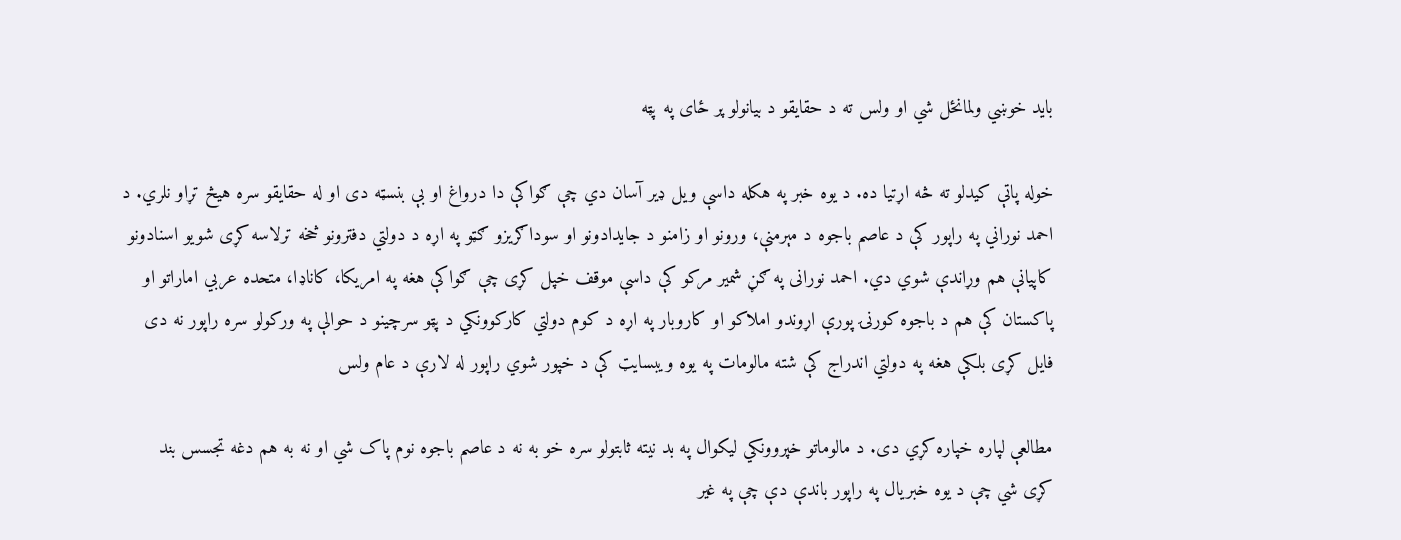باید خوښي ولمانځل شي او ولس ته د حقایقو د بیانولو پر ځای په پټه

خوله پاتې کیدلو ته څه اړتیا ده. د یوه خبر په هکله داسې ویل ډیر آسان دي چې ګواکې دا درواغ او بې بنسټه دی او له حقایقو سره هیڅ تړاو نلري. د احمد نوراني په راپور کې د عاصم باجوه د مېرمنې، ورونو او زامنو د جایدادونو او سوداګریزو ګټو په اړه د دولتي دفترونو څخه ترلاسه کړی شویو اسنادونو کاپیانې هم وړاندې شوي دي. احمد نورانی په ګڼ شمیر مرکو کې داسې موقف خپل کړی چې ګواکې هغه په امریکا، کاناډا، متحده عربي اماراتو او پاکستان کې هم د باجوه کورنۍ پورې اړوندو املاکو او کاروبار په اړه د کوم دولتي کارکوونکي د پټو سرچینو د حوالې په ورکولو سره راپور نه دی فایل کړی بلکې هغه په دولتي اندراج کې شته مالومات په یوه ویبسایټ کې د خپور شوي راپور له لارې د عام ولس

مطالعې لپاره خپاره کړي دی. د مالوماتو خپروونکي لیکوال په بد نیته ثابتولو سره خو به نه د عاصم باجوه نوم پاک شي او نه به هم دغه تجسس بند کړی شي چې د یوه خبریال په راپور باندې دې چې په غیر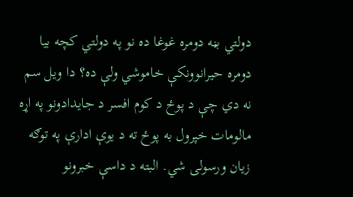دولتي بڼه دومره غوغا ده نو په دولتي کچه بیا دومره حیرانوونکې خاموشي ولې ده؟ دا ویل سم نه دي چې د پوځ د کوم افسر د جایدادونو په اړه مالومات خپرول به پوځ ته د یوې ادارې په توګه زیان ورسولی شي. البته د داسې خبرونو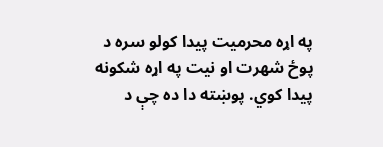په اړه محرمیت پیدا کولو سره د پوځ شهرت او نیت په اړه شکونه پیدا کوي. پوښته دا ده چې د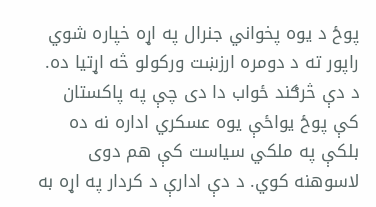پوځ د یوه پخواني جنرال په اړه خپاره شوي راپور ته د دومره ارزښت ورکولو څه اړتیا ده. د دې څرګند ځواب دا دی چې په پاکستان کې پوځ یواځې یوه عسکري اداره نه ده بلکې په ملکي سیاست کې هم دوی لاسوهنه کوي. د دې ادارې د کردار په اړه به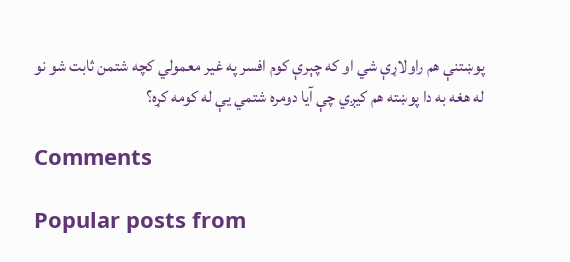پوښتنې هم راولاړې شي او که چېرې کوم افسر په غیر معمولي کچه شتمن ثابت شو نو له هغه به دا پوښته هم کیږي چې آیا دومره شتمي یې له کومه کړه؟

Comments

Popular posts from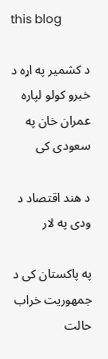this blog

د کشمیر په اړه د خبرو کولو لپاره عمران خان په سعودی کی

د هند اقتصاد د ودی په لار

په پاکستان کی د جمهوریت خراب حالت